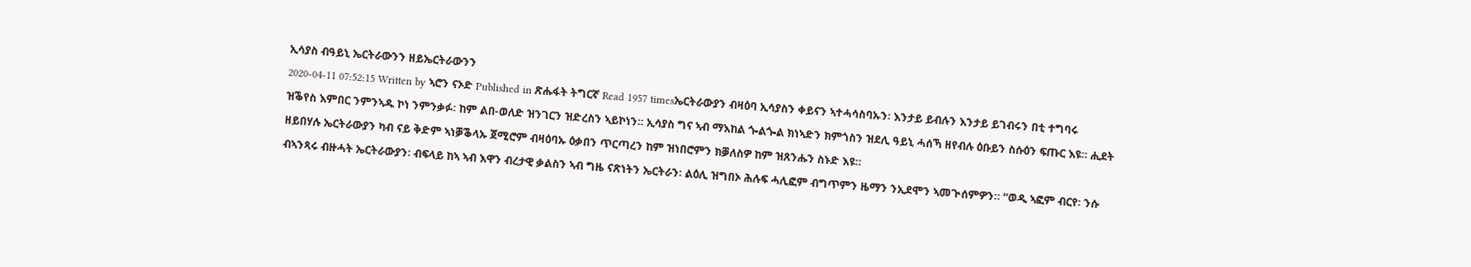ኢሳያስ ብዓይኒ ኤርትራውንን ዘይኤርትራውንን
2020-04-11 07:52:15 Written by ኣሮን ናኦድ Published in ጽሑፋት ትግርኛ Read 1957 timesኤርትራውያን ብዛዕባ ኢሳያስን ቀይናን ኣተሓሳስባኡን፡ እንታይ ይብሉን እንታይ ይገብሩን በቲ ተግባሩ ዝቕየስ እምበር ንምንኣዱ ኮነ ንምንቃፉ፡ ከም ልበ-ወለድ ዝንገርን ዝድረስን ኣይኮነን። ኢሳያስ ግና ኣብ ማእከል ጐልጐል ክነኣድን ክምጎስን ዝደሊ ዓይኒ ሓሰኻ ዘየብሉ ዕቡይን ስሱዕን ፍጡር እዩ። ሒደት ዘይበሃሉ ኤርትራውያን ካብ ናይ ቅድም ኣነቓቕላኡ ጀሚሮም ብዛዕባኡ ዕቃበን ጥርጣረን ከም ዝነበሮምን ክቓለስዎ ከም ዝጸንሑን ስኑድ እዩ።
ብኣንጻሩ ብዙሓት ኤርትራውያን፡ ብፍላይ ከኣ ኣብ እዋን ብረታዊ ቃልስን ኣብ ግዜ ናጽነትን ኤርትራን፡ ልዕሊ ዝግበኦ ሕሉፍ ሓሊፎም ብግጥምን ዜማን ንኢደሞን ኣመጒሰምዎን። “ወዲ ኣፎም ብርየ፡ ንሱ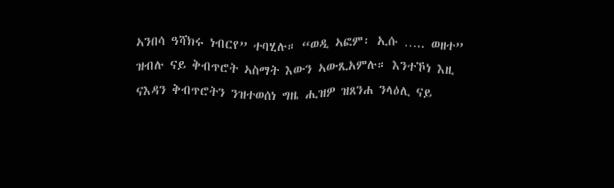ኣንበሳ ዓሻክሩ ነብርየ” ተባሂሉ። “ወዲ ኣፎም፡ ኢሱ ….. ወዘተ” ዝብሉ ናይ ቅብጥሮት ኣስማት እውን ኣውጺአምሉ። እንተኾነ እዚ ናእዳን ቅብጥሮትን ንዝተወሰነ ግዜ ሒዝዎ ዝጸንሐ ንላዕሊ ናይ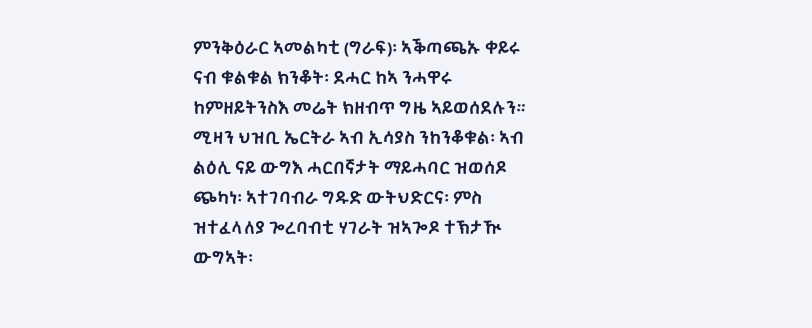ምንቅዕራር ኣመልካቲ (ግራፍ)፡ ኣቕጣጫኡ ቀይሩ ናብ ቁልቁል ክንቆት፡ ደሓር ከኣ ንሓዋሩ ከምዘይትንስእ መሬት ክዘብጥ ግዜ ኣይወሰደሉን። ሚዛን ህዝቢ ኤርትራ ኣብ ኢሳያስ ንከንቆቁል፡ ኣብ ልዕሊ ናይ ውግእ ሓርበኛታት ማይሓባር ዝወሰዶ ጭካነ፡ ኣተገባብራ ግዱድ ውትህድርና፡ ምስ ዝተፈላለያ ጐረባብቲ ሃገራት ዝኣጐዶ ተኽታዂ ውግኣት፡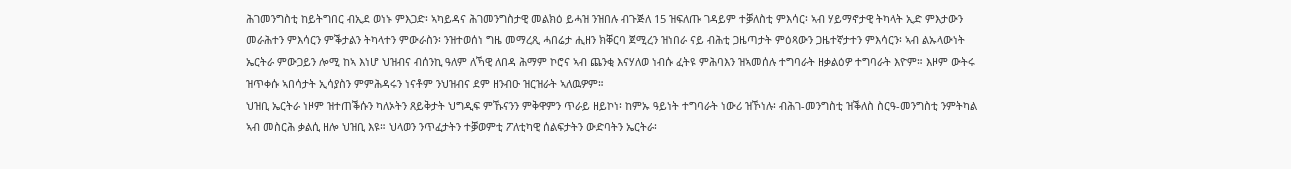ሕገመንግስቲ ከይትግበር ብኢደ ወነኑ ምእጋድ፡ ኣካይዳና ሕገመንግስታዊ መልክዕ ይሓዝ ንዝበሉ ብጉጅለ 15 ዝፍለጡ ገዳይም ተቓለስቲ ምእሳር፡ ኣብ ሃይማኖታዊ ትካላት ኢድ ምእታውን መራሕተን ምእሳርን ምቕታልን ትካላተን ምውራስን፡ ንዝተወሰነ ግዜ መማረጺ ሓበሬታ ሒዘን ክቐርባ ጀሚረን ዝነበራ ናይ ብሕቲ ጋዜጣታት ምዕጻውን ጋዜተኛታተን ምእሳርን፡ ኣብ ልኡላውነት ኤርትራ ምውጋይን ሎሚ ከኣ እነሆ ህዝብና ብሰንኪ ዓለም ለኻዊ ለበዳ ሕማም ኮሮና ኣብ ጨንቂ እናሃለወ ነብሱ ፈትዩ ምሕባእን ዝኣመሰሉ ተግባራት ዘቃልዕዎ ተግባራት እዮም። እዞም ውትሩ ዝጥቀሱ ኣበሳታት ኢሳያስን ምምሕዳሩን ነናቶም ንህዝብና ደም ዘንብዑ ዝርዝራት ኣለዉዎም።
ህዝቢ ኤርትራ ነዞም ዝተጠቕሱን ካለኦትን ጸይቅታት ህግዲፍ ምኹናንን ምቅዋምን ጥራይ ዘይኮነ፡ ከምኡ ዓይነት ተግባራት ነውሪ ዝኾነሉ፡ ብሕገ-መንግስቲ ዝቕለስ ስርዓ-መንግስቲ ንምትካል ኣብ መስርሕ ቃልሲ ዘሎ ህዝቢ እዩ። ህላወን ንጥፈታትን ተቓወምቲ ፖለቲካዊ ሰልፍታትን ውድባትን ኤርትራ፡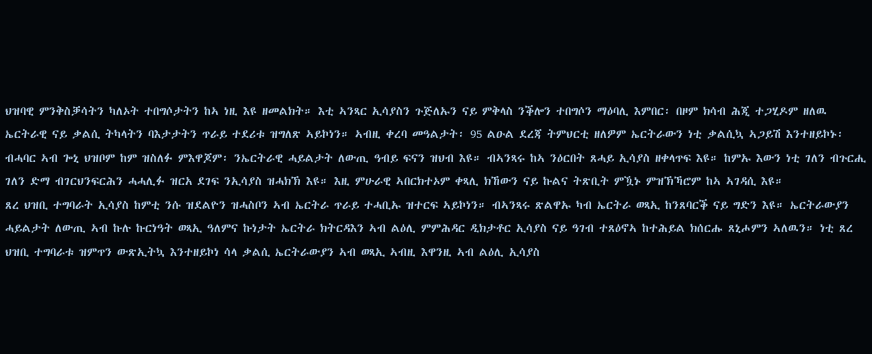ህዝባዊ ምንቅስቓሳትን ካለኦት ተበግሶታትን ከኣ ነዚ እዩ ዘመልክት። እቲ ኣንጻር ኢሳያስን ጉጅለኡን ናይ ምቅላስ ንቕሎን ተበግሶን ማዕባሊ እምበር፡ በዞም ክሳብ ሕጂ ተጋሂዶም ዘለዉ ኤርትራዊ ናይ ቃልሲ ትካላትን ባእታታትን ጥራይ ተደሪቱ ዝግለጽ ኣይኮነን። ኣብዚ ቀረባ መዓልታት፡ 95 ልዑል ደረጃ ትምህርቲ ዘለዎም ኤርትራውን ነቲ ቃልሲኳ ኣጋይሽ እንተዘይኮኑ፡ ብሓባር ኣብ ጐኒ ህዝቦም ከም ዝስለፉ ምእዋጆም፡ ንኤርትራዊ ሓይልታት ለውጢ ዓብይ ፍናን ዝህብ እዩ። ብኣንጻሩ ከኣ ንዕርበት ጸሓይ ኢሳያስ ዘቀላጥፍ እዩ። ከምኡ እውን ነቲ ገለን ብጉርሒ ገለን ድማ ብገርህንፍርሕን ሓሓሊፉ ዝርአ ደገፍ ንኢሳያስ ዝሓክኽ እዩ። እዚ ምሁራዊ ኣበርክተኦም ቀጻሊ ክኸውን ናይ ኩልና ትጽቢት ምዃኑ ምዝኽኻሮም ከኣ ኣገዳሲ እዩ።
ጸረ ህዝቢ ተግባራት ኢሳያስ ከምቲ ንሱ ዝደልዮን ዝሓስቦን ኣብ ኤርትራ ጥራይ ተሓቢኡ ዝተርፍ ኣይኮነን። ብኣንጻሩ ጽልዋኡ ካብ ኤርትራ ወጻኢ ከንጸባርቕ ናይ ግድን እዩ። ኤርትራውያን ሓይልታት ለውጢ ኣብ ኩሉ ኩርነዓት ወጻኢ ዓለምና ኩነታት ኤርትራ ክትርዳእን ኣብ ልዕሊ ምምሕዳር ዲክታቶር ኢሳያስ ናይ ዓገብ ተጸዕኖኣ ከተሕይል ክሰርሑ ጸኒሖምን ኣለዉን። ነቲ ጸረ ህዝቢ ተግባራቱ ዝምጥን ውጽኢትኳ እንተዘይኮነ ሳላ ቃልሲ ኤርትራውያን ኣብ ወጻኢ ኣብዚ እዋንዚ ኣብ ልዕሊ ኢሳያስ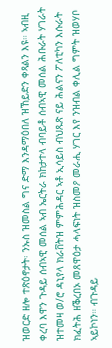ዝወርድ ዘሎ ተጽዕኖታት፡ ንኡስ ዝመስል ግና ድማ እንዳማዕበለ ዝኸይድን ቀጻልን እዩ። ኣብዚ ቀረባ እዋን ጉዳይ ሰብኣዊ መሰል ኣብ ኤርትራ ክከታተላ ብባይቶ ሰብኣዊ መሰል ሕቡራት ሃገራት ዝተመዛ ወ/ሮ ዳኒየላ ክራቨትዝ ምምሕዳር ኣቶ ኢሳይስ ብህጹጽ ናይ ሕልናን ፖለቲካን እሱራት ክፈትሕ ዘቕረበኦ መጸዋዕታ ሓላፍነት ዝስመዖ መራሒ ሃገር እየ ንዝብል ቀሊል ግምት ዝወሃቦ ኣይኮነን። ብጉዳይ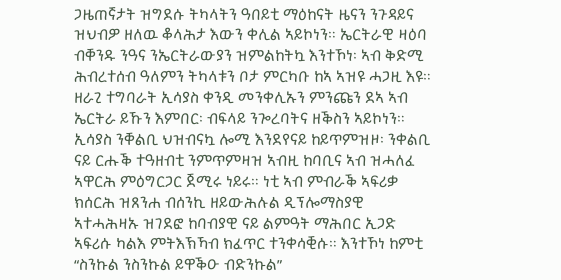ጋዜጠኛታት ዝግደሱ ትካላትን ዓበይቲ ማዕከናት ዜናን ንጉዳይና ዝህብዎ ዘለዉ ቆላሕታ እውን ቀሊል ኣይኮነን። ኤርትራዊ ዛዕባ ብቐንዱ ንዓና ንኤርትራውያን ዝምልከትኳ እንተኾነ፡ ኣብ ቅድሚ ሕብረተሰብ ዓለምን ትካላቱን ቦታ ምርካቡ ከኣ ኣዝዩ ሓጋዚ እዩ።
ዘራጊ ተግባራት ኢሳያስ ቀንዲ መንቀሊኡን ምንጩን ደኣ ኣብ ኤርትራ ይኹን እምበር፡ ብፍላይ ንጐረባትና ዘቕስን ኣይኮነን። ኢሳያስ ንቐልቢ ህዝብናኳ ሎሚ እንደየናይ ከይጥምዝዞ፡ ንቀልቢ ናይ ርሑቕ ተዓዘብቲ ንምጥምዛዝ ኣብዚ ከባቢና ኣብ ዝሓለፈ ኣዋርሕ ምዕግርጋር ጀሚሩ ነይሩ። ነቲ ኣብ ምብራቕ ኣፍሪቃ ክሰርሕ ዝጸንሐ ብሰንኪ ዘይውሕሉል ዲፕሎማስያዊ ኣተሓሕዛኡ ዝገደፎ ከባብያዊ ናይ ልምዓት ማሕበር ኢጋድ ኣፍሪሱ ካልእ ምትእኽኻብ ክፈጥር ተንቀሳቒሱ። እንተኾነ ከምቲ “ስንኩል ንስንኩል ይዋቕዑ ብድንኩል”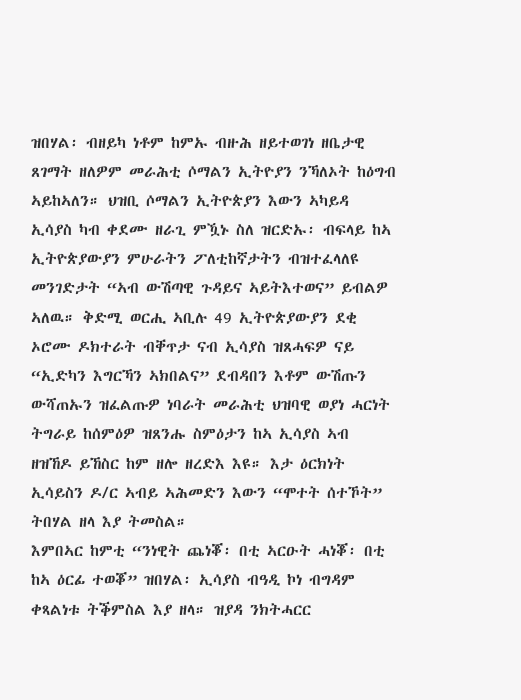ዝበሃል፡ ብዘይካ ነቶም ከምኡ ብዙሕ ዘይተወገነ ዘቤታዊ ጸገማት ዘለዎም መራሕቲ ሶማልን ኢትዮያን ንኻለኦት ከዕግብ ኣይከኣለን። ህዝቢ ሶማልን ኢትዮጵያን እውን ኣካይዳ ኢሳያስ ካብ ቀደሙ ዘራጊ ምዃኑ ስለ ዝርድኡ፡ ብፍላይ ከኣ ኢትዮጵያውያን ምሁራትን ፖለቲከኛታትን ብዝተፈላለዩ መንገድታት “ኣብ ውሽጣዊ ጉዳይና ኣይትእተወና” ይብልዎ ኣለዉ። ቅድሚ ወርሒ ኣቢሉ 49 ኢትዮጵያውያን ደቂ ኦሮሙ ዶክተራት ብቐጥታ ናብ ኢሳያስ ዝጸሓፍዎ ናይ “ኢድካን እግርኻን ኣክበልና” ደብዳበን እቶም ውሽጡን ውሻጠኡን ዝፈልጡዎ ነባራት መራሕቲ ህዝባዊ ወያነ ሓርነት ትግራይ ከሰምዕዎ ዝጸንሑ ስምዕታን ከኣ ኢሳያስ ኣብ ዘዝኸዶ ይኸስር ከም ዘሎ ዘረድእ እዩ። እታ ዕርክነት ኢሳይስን ዶ/ር ኣብይ ኣሕመድን እውን “ሞተት ሰተኾት” ትበሃል ዘላ እያ ትመስል።
እምበኣር ከምቲ “ንነዊት ጨነቖ፡ በቲ ኣርዑት ሓነቖ፡ በቲ ከኣ ዕርፊ ተወቖ” ዝበሃል፡ ኢሳያስ ብዓዲ ኮነ ብግዳም ቀጻልነቱ ትቕምስል እያ ዘላ። ዝያዳ ንክትሓርር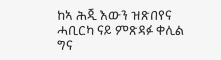ከኣ ሕጂ እውን ዝጽበየና ሓቢርካ ናይ ምጽዳፉ ቀሊል ግና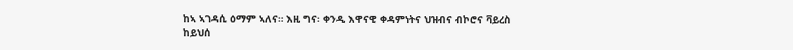ከኣ ኣገዳሲ ዕማም ኣለና። እዚ ግና፡ ቀንዲ እዋናዊ ቀዳምነትና ህዝብና ብኮሮና ቫይረስ ከይህሰ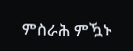ምስራሕ ምዃኑ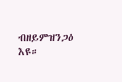ብዘይምዝንጋዕ እዩ።